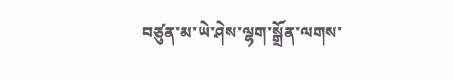བཙུན་མ་ཡེ་ཤེས་ལྷག་སྒྲོན་ལགས་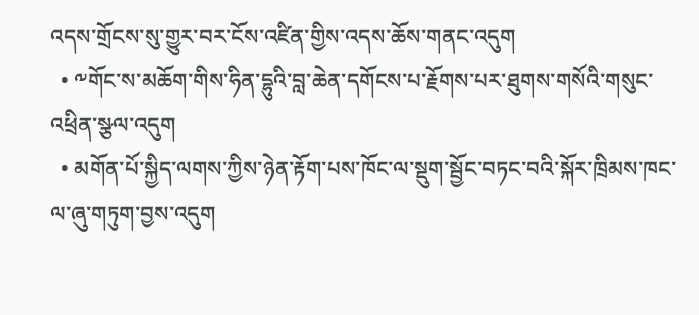འདས་གྲོངས་སུ་གྱུར་བར་ངོས་འཛིན་གྱིས་འདས་ཆོས་གནང་འདུག
  • ༸གོང་ས་མཆོག་གིས་ཧིན་དྷུའི་བླ་ཆེན་དགོངས་པ་རྗོགས་པར་ཐུགས་གསོའི་གསུང་འཕྲིན་སྩལ་འདུག
  • མགོན་པོ་སྐྱིད་ལགས་ཀྱིས་ཉེན་རྟོག་པས་ཁོང་ལ་སྡུག་སྦྱོང་བཏང་བའི་སྐོར་ཁྲིམས་ཁང་ལ་ཞུ་གཏུག་བྱས་འདུག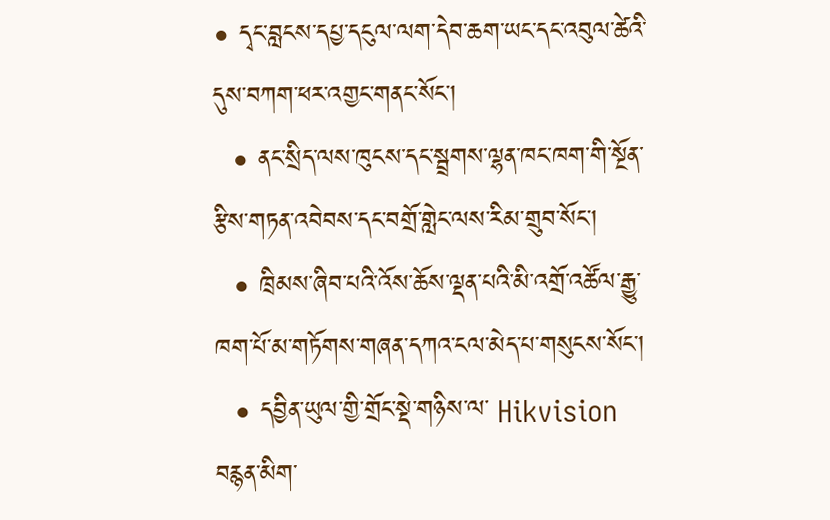• དྭང་བླངས་དཔྱ་དངུལ་ལག་དེབ་ཆག་ཡང་དང་འབུལ་ཚེའི་དུས་བཀག་ཕར་འགྱང་གནང་སོང་།
  • ནང་སྲིད་ལས་ཁུངས་དང་སྦྲགས་ལྷན་ཁང་ཁག་གི་སྔོན་རྩིས་གཏན་འབེབས་དང་བགྲོ་གླེང་ལས་རིམ་གྲུབ་སོང་།
  • ཁྲིམས་ཞིབ་པའི་འོས་ཆོས་ལྡན་པའི་མི་འགྲོ་འཚོལ་རྒྱུ་ཁག་པོ་མ་གཏོགས་གཞན་དཀའ་ངལ་མེད་པ་གསུངས་སོང་།
  • དབྱིན་ཡུལ་གྱི་གྲོང་སྡེ་གཉིས་ལ་ Hikvision བརྙན་མིག་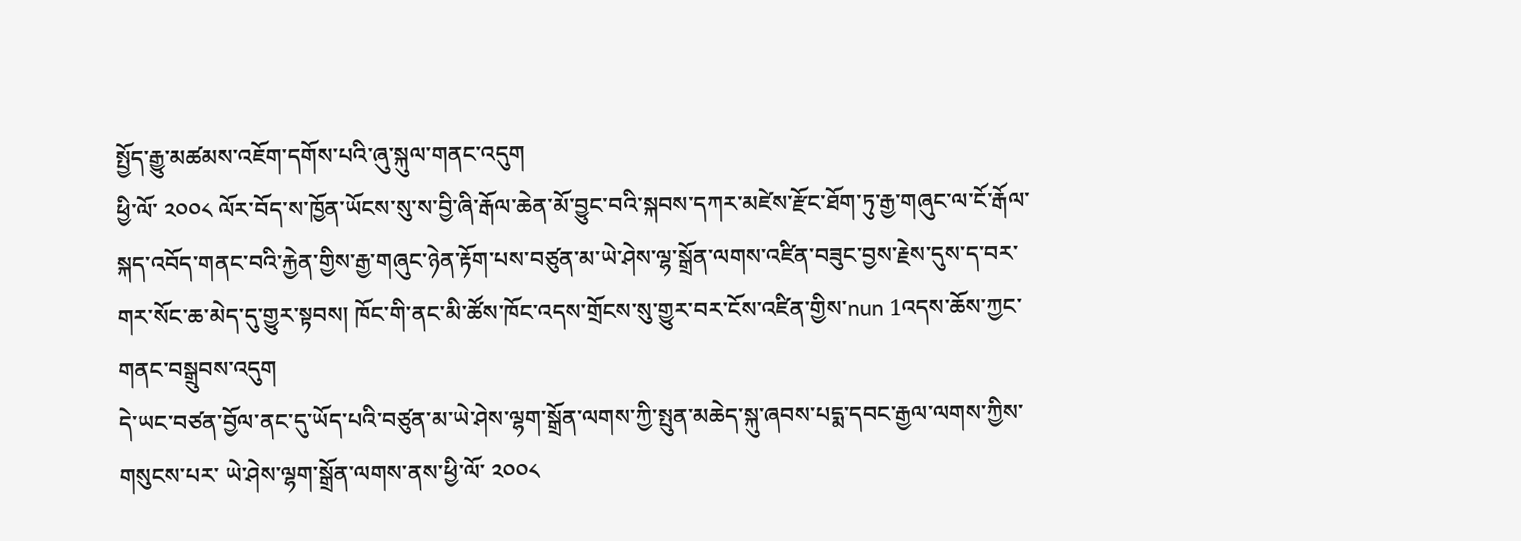སྤྱོད་རྒྱུ་མཚམས་འཇོག་དགོས་པའི་ཞུ་སྐུལ་གནང་འདུག
ཕྱི་ལོ་ ༢༠༠༨ ལོར་བོད་ས་ཁྱོན་ཡོངས་སུ་ས་བྱི་ཞི་རྒོལ་ཆེན་མོ་བྱུང་བའི་སྐབས་དཀར་མཛེས་རྫོང་ཐོག་ཏུ་རྒྱ་གཞུང་ལ་ངོ་རྒོལ་སྐད་འབོད་གནང་བའི་རྐྱེན་གྱིས་རྒྱ་གཞུང་ཉེན་རྟོག་པས་བཙུན་མ་ཡེ་ཤེས་ལྷ་སྒྲོན་ལགས་འཛིན་བཟུང་བྱས་རྗེས་དུས་ད་བར་གར་སོང་ཆ་མེད་དུ་གྱུར་སྟབས། ཁོང་གི་ནང་མི་ཚོས་ཁོང་འདས་གྲོངས་སུ་གྱུར་བར་ངོས་འཛིན་གྱིས་nun 1འདས་ཆོས་ཀྱང་གནང་བསྒྲུབས་འདུག
དེ་ཡང་བཙན་བྱོལ་ནང་དུ་ཡོད་པའི་བཙུན་མ་ཡེ་ཤེས་ལྷག་སྒྲོན་ལགས་ཀྱི་སྤུན་མཆེད་སྐུ་ཞབས་པདྨ་དབང་རྒྱལ་ལགས་ཀྱིས་གསུངས་པར་ ཡེ་ཤེས་ལྷག་སྒྲོན་ལགས་ནས་ཕྱི་ལོ་ ༢༠༠༨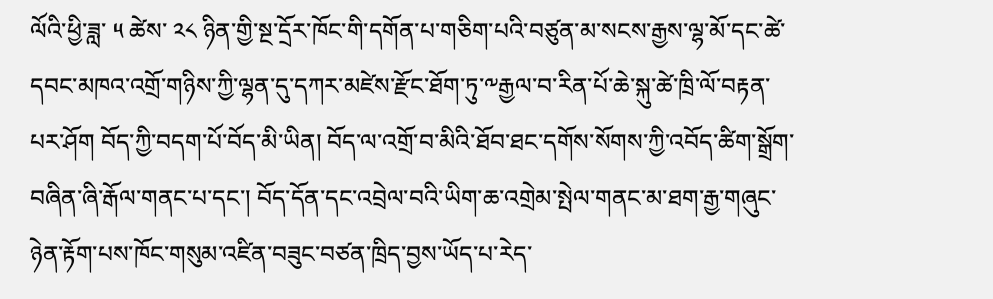ལོའི་ཕྱི་ཟླ་ ༥ ཚེས་ ༢༨ ཉིན་གྱི་སྔ་དྲོར་ཁོང་གི་དགོན་པ་གཅིག་པའི་བཙུན་མ་སངས་རྒྱས་ལྷ་མོ་དང་ཚེ་དབང་མཁའ་འགྲོ་གཉིས་ཀྱི་ལྷན་དུ་དཀར་མཛེས་རྫོང་ཐོག་ཏུ་༸རྒྱལ་བ་རིན་པོ་ཆེ་སྐུ་ཚེ་ཁྲི་ལོ་བརྟན་པར་ཤོག བོད་ཀྱི་བདག་པོ་བོད་མི་ཡིན། བོད་ལ་འགྲོ་བ་མིའི་ཐོབ་ཐང་དགོས་སོགས་ཀྱི་འབོད་ཚིག་སྒྲོག་བཞིན་ཞི་རྒོལ་གནང་པ་དང་། བོད་དོན་དང་འབྲེལ་བའི་ཡིག་ཆ་འགྲེམ་སྤེལ་གནང་མ་ཐག་རྒྱ་གཞུང་ཉེན་རྟོག་པས་ཁོང་གསུམ་འཛིན་བཟུང་བཙན་ཁྲིད་བྱས་ཡོད་པ་རེད་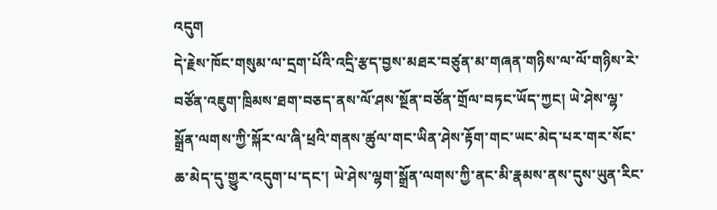འདུག
དེ་རྗེས་ཁོང་གསུམ་ལ་དྲག་པོའི་འདྲི་རྩད་བྱས་མཐར་བཙུན་མ་གཞན་གཉིས་ལ་ལོ་གཉིས་རེ་བཙོན་འཇུག་ཁྲིམས་ཐག་བཅད་ནས་ལོ་ཤས་སྔོན་བཙོན་གྲོལ་བཏང་ཡོད་ཀྱང། ཡེ་ཤེས་ལྷ་སྒྲོན་ལགས་ཀྱི་སྐོར་ལ་ཞི་ཕྲའི་གནས་ཚུལ་གང་ཡིན་ཤེས་རྟོག་གང་ཡང་མེད་པར་གར་སོང་ཆ་མེད་དུ་གྱུར་འདུག་པ་དང་། ཡེ་ཤེས་ལྷག་སྒྲོན་ལགས་ཀྱི་ནང་མི་རྣམས་ནས་དུས་ཡུན་རིང་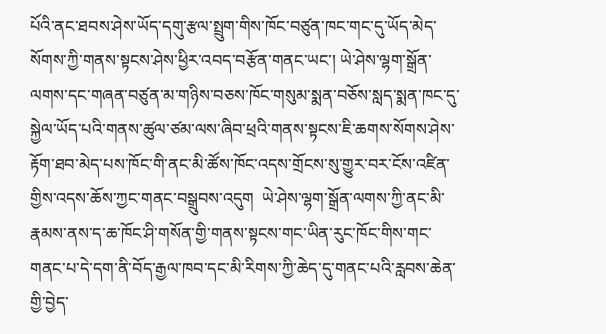པོའི་ནང་ཐབས་ཤེས་ཡོད་དགུ་རྩལ་སྤྲུག་གིས་ཁོང་བཙུན་ཁང་གང་དུ་ཡོད་མེད་སོགས་ཀྱི་གནས་སྟངས་ཤེས་ཕྱིར་འབད་བརྩོན་གནང་ཡང་། ཡེ་ཤེས་ལྷག་སྒྲོན་ལགས་དང་གཞན་བཙུན་མ་གཉིས་བཅས་ཁོང་གསུམ་སྨན་བཅོས་སླད་སྨན་ཁང་དུ་སྐྱེལ་ཡོད་པའི་གནས་ཚུལ་ཙམ་ལས་ཞིབ་ཕྲའི་གནས་སྟངས་ཇི་ཆགས་སོགས་ཤེས་རྟོག་ཐབ་མེད་པས་ཁོང་གི་ནང་མི་ཚོས་ཁོང་འདས་གྲོངས་སུ་གྱུར་བར་ངོས་འཛིན་གྱིས་འདས་ཆོས་ཀྱང་གནང་བསྒྲུབས་འདུག  ཡེ་ཤེས་ལྷག་སྒྲོན་ལགས་ཀྱི་ནང་མི་རྣམས་ནས་ད་ཆ་ཁོང་ཤི་གསོན་གྱི་གནས་སྟངས་གང་ཡིན་རུང་ཁོང་གིས་གང་གནང་པ་དེ་དག་ནི་བོད་རྒྱལ་ཁབ་དང་མི་རིགས་ཀྱི་ཆེད་དུ་གནང་པའི་རླབས་ཆེན་གྱི་བྱེད་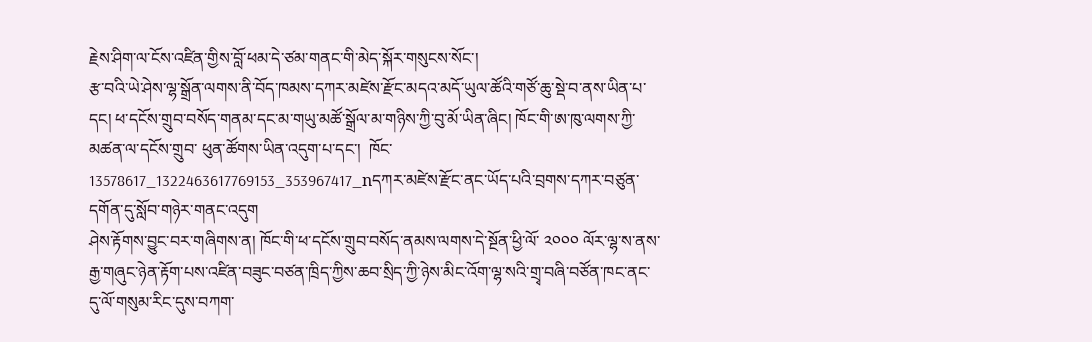རྗེས་ཤིག་ལ་ངོས་འཛིན་གྱིས་བློ་ཕམ་དེ་ཙམ་གནང་གི་མེད་སྐོར་གསུངས་སོང་།
རྩ་བའི་ཡེ་ཤེས་ལྷ་སྒྲོན་ལགས་ནི་བོད་ཁམས་དཀར་མཛེས་རྫོང་མདའ་མདོ་ཡུལ་ཚོའི་གཙོ་ཆུ་སྡེ་བ་ནས་ཡིན་པ་དང། ཕ་དངོས་གྲུབ་བསོད་གནམ་དང་མ་གཡུ་མཚོ་སྒྲོལ་མ་གཉིས་ཀྱི་བུ་མོ་ཡིན་ཞིང། ཁོང་གི་ཨ་ཁུ་ལགས་ཀྱི་མཚན་ལ་དངོས་གྲུབ་ ཕུན་ཚོགས་ཡིན་འདུག་པ་དང་།  ཁོང་13578617_1322463617769153_353967417_nདཀར་མཛེས་རྫོང་ནང་ཡོད་པའི་བྲགས་དཀར་བཙུན་དགོན་དུ་སློབ་གཉེར་གནང་འདུག
ཤེས་རྟོགས་བྱུང་བར་གཞིགས་ན། ཁོང་གི་ཕ་དངོས་གྲུབ་བསོད་ནམས་ལགས་དེ་སྔོན་ཕྱི་ལོ་ ༢༠༠༠ ལོར་ལྷ་ས་ནས་རྒྱ་གཞུང་ཉེན་རྟོག་པས་འཛིན་བཟུང་བཙན་ཁྲིད་ཀྱིས་ཆབ་སྲིད་ཀྱི་ཉེས་མིང་འོག་ལྷ་སའི་གྲྭ་བཞི་བཙོན་ཁང་ནང་དུ་ལོ་གསུམ་རིང་དུས་བཀག་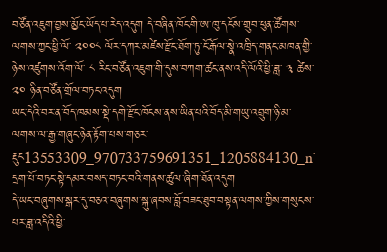བཙོན་འཇུག་བྱས་མྱོང་ཡོད་པ་རེད་འདུག དེ་བཞིན་ཁོང་གི་ཨ་ཁུ་དངོས་གྲུབ་ཕུན་ཚོགས་ལགས་ཀྱང་ཕྱི་ལོ་ ༢༠༠༨ ལོར་དཀར་མཛེས་རྫོང་ཐོག་ཏུ་ངོ་རྒོལ་སྣེ་འཁྲིད་གནང་མཁན་གྱི་ཉེས་འཛུགས་འོག་ལོ་ ༨ རིང་བཙོན་འཇུག་གི་དུས་བཀག་ཚང་ནས་འདི་ལོའི་ཕྱི་ཟླ་ ༣ ཚེས་ ༢༠ ཉིན་བཙོན་གྲོལ་བཏང་འདུག
ཡང་དེའི་བར་ན་བོད་ཁམས་སྡེ་དགེ་རྫོང་ཁོངས་ནས་ཡིན་པའི་བོད་མི་གཡུ་འབྲུག་ཉི་མ་ལགས་ལ་རྒྱ་གཞུང་ཉེན་རྟོག་པས་གཅར་རྡུང13553309_970733759691351_1205884130_n་དྲག་པོ་བཏང་སྟེ་དམར་བསད་བཏང་བའི་གནས་ཚུལ་ཞིག་ཐོན་འདུག
དེ་ཡང་བཞུགས་སྒར་དུ་བཅའ་བཞུགས་སྐུ་ཞབས་བློ་བཟང་ཐུབ་བསྟན་ལགས་ཀྱིས་གསུངས་པར་ཟླ་འདིའི་ཕྱི་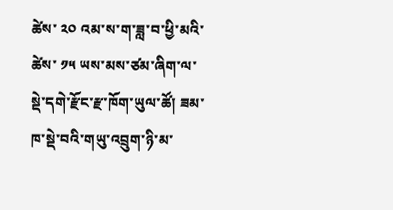ཚེས་ ༢༠ འམ་ས་ག་ཟླ་བ་ཕྱི་མའི་ཚེས་ ༡༥ ཡས་མས་ཙམ་ཞིག་ལ་སྡེ་དགེ་རྫོང་རྫ་ཁོག་ཡུལ་ཚོ། ཟམ་ཁ་སྡེ་བའི་གཡུ་འབྲུག་ཉི་མ་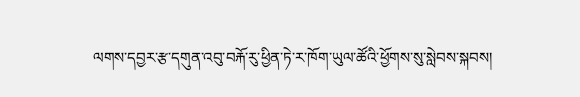ལགས་དབྱར་རྩ་དགུན་འབུ་བརྐོ་རུ་ཕྱིན་ཏེ་ར་ཁོག་ཡུལ་ཚོའི་ཕྱོགས་སུ་སླེབས་སྐབས།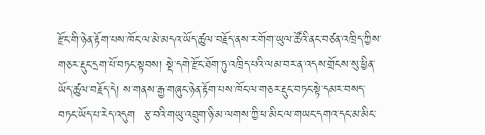རྫོང་གི་ཉེན་རྟོག་པས་ཁོང་ལ་མེ་མདའ་ཡོད་ཚུལ་བརྗོད་ནས་ར་གོག་ཡུལ་ཚོའི་ནང་བཙན་འཁྲིད་ཀྱིས་གཅར་རྡུང་དྲག་པོ་བཏང་སྟབས། སྡེ་དགེ་རྫོང་ཐོག་ཏུ་འཁྲིད་པའི་ལམ་བར་ན་འདས་གྲོངས་སུ་ཕྱིན་ཡོད་ཚུལ་བརྗོད་དེ། ས་གནས་རྒྱ་གཞུང་ཉེན་རྟོག་པས་ཁོང་ལ་གཅར་རྡུང་བཏང་སྟེ་དམར་བསད་བཏང་ཡོད་པ་རེད་འདུག  རྩ་བའི་གཡུ་འབྲུག་ཉི་མ་ལགས་ཀྱི་ཕ་མིང་ལ་གཡང་དགའ་དང་མ་མིང་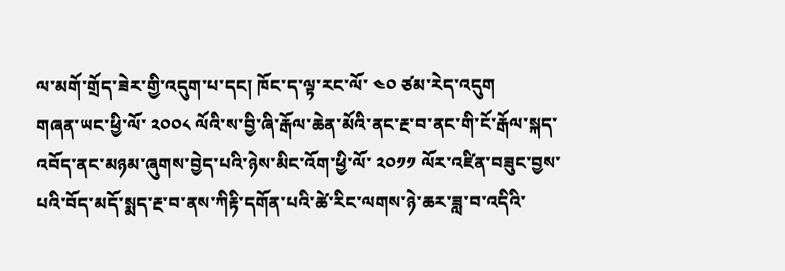ལ་མགོ་གྲོད་ཟེར་གྱི་འདུག་པ་དང། ཁོང་ད་ལྟ་རང་ལོ་ ༤༠ ཙམ་རེད་འདུག
གཞན་ཡང་ཕྱི་ལོ་ ༢༠༠༨ ལོའི་ས་བྱི་ཞི་རྒོལ་ཆེན་མོའི་ནང་རྔ་བ་ནང་གི་ངོ་རྒོལ་སྐད་འབོད་ནང་མཉམ་ཞུགས་བྱེད་པའི་ཉེས་མིང་འོག་ཕྱི་ལོ་ ༢༠༡༡ ལོར་འཛིན་བཟུང་བྱས་པའི་བོད་མདོ་སྨད་རྔ་བ་ནས་ཀིརྟི་དགོན་པའི་ཚེ་རིང་ལགས་ཉེ་ཆར་ཟླ་བ་འདིའི་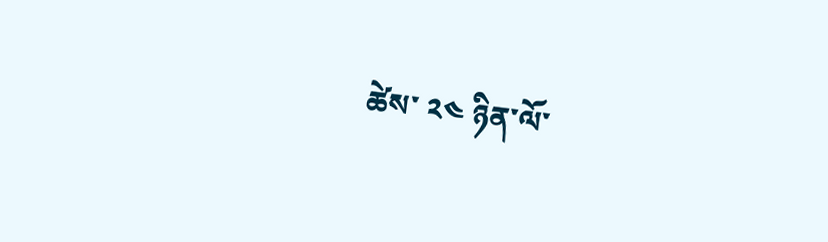ཚེས་ ༢༤ ཉིན་ལོ་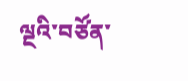ལྔའི་བཙོན་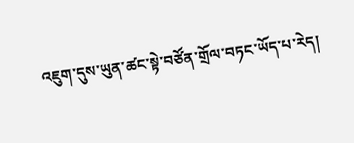འཇུག་དུས་ཡུན་ཚང་སྟེ་བཙོན་གྲོལ་བཏང་ཡོད་པ་རེད།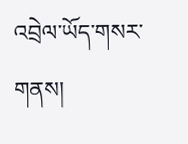འབྲེལ་ཡོད་གསར་གནས།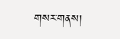གསར་གནས།